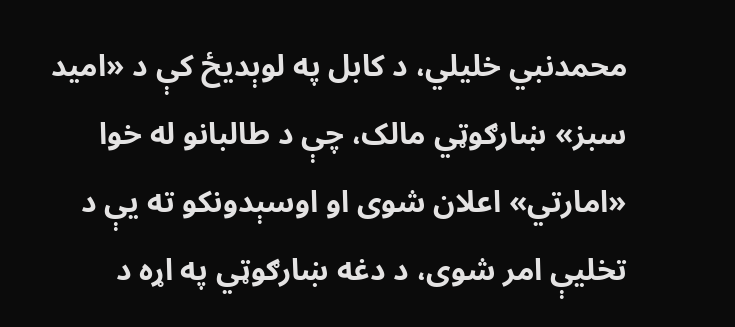محمدنبي خلیلي، د کابل په لوېدیځ کې د «امید سبز» ښارګوټي مالک، چې د طالبانو له خوا «امارتي» اعلان شوی او اوسېدونکو ته یې د تخلیې امر شوی، د دغه ښارګوټي په اړه د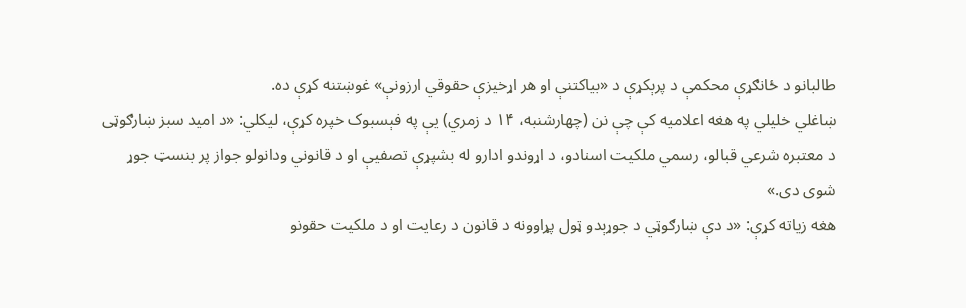طالبانو د ځانګړې محکمې د پرېکړې د «بیاکتنې او هر اړخیزې حقوقي ارزونې» غوښتنه کړې ده.
ښاغلي خلیلي په هغه اعلامیه کې چې نن (چهارشنبه، ۱۴ د زمري) یې په فېسبوک خپره کړې، لیکلي: «د امید سبز ښارګوټی د معتبره شرعي قبالو، رسمي ملکیت اسنادو، د اړوندو ادارو له بشپړې تصفیې او د قانوني ودانولو جواز پر بنسټ جوړ شوی دی.»
هغه زیاته کړې: «د دې ښارګوټي د جوړېدو ټول پړاوونه د قانون د رعایت او د ملکیت حقونو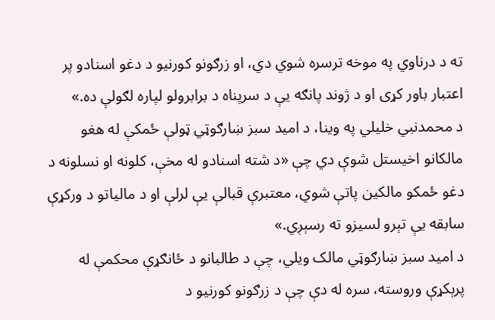ته د درناوي په موخه ترسره شوي دي، او زرګونو کورنیو د دغو اسنادو پر اعتبار باور کړی او د ژوند پانګه یې د سرپناه د برابرولو لپاره لګولې ده.»
د محمدنبي خلیلي په وینا، د امید سبز ښارګوټي ټولې ځمکې له هغو مالکانو اخیستل شوې دي چې «د شته اسنادو له مخې، کلونه او نسلونه د دغو ځمکو مالکین پاتې شوي، معتبرې قبالې یې لرلې او د مالیاتو د ورکړې سابقه یې تېرو لسیزو ته رسېږي.»
د امید سبز ښارګوټي مالک ویلي، چې د طالبانو د ځانګړې محکمې له پرېکړې وروسته، سره له دې چې د زرګونو کورنیو د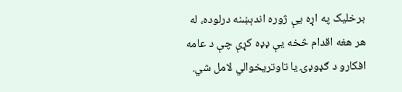برخلیک په اړه یې ژوره اندېښنه درلوده، له هر هغه اقدام څخه یې ډډه کړې چې د عامه افکارو د ګډوډۍ یا تاوتریخوالي لامل شي.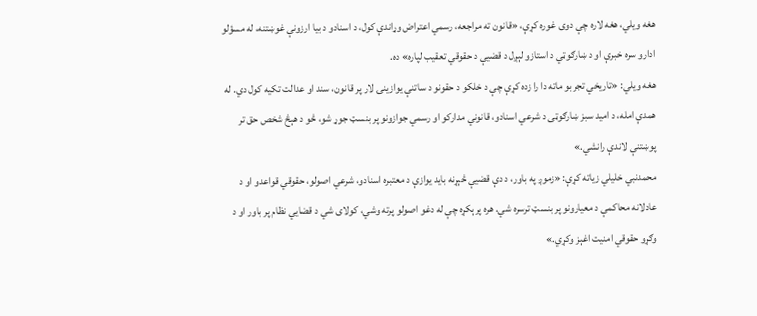هغه ویلي، هغه لاره چې دوی غوره کړې، «قانون ته مراجعه، رسمي اعتراض وړاندې کول، د اسنادو د بیا ارزونې غوښتنه، له مسؤلو ادارو سره خبرې او د ښارګوټي د استازو لېږل د قضیې د حقوقي تعقیب لپاره» ده.
هغه ویلي: «تاریخي تجربو ماته دا را زده کړې چې د خلکو د حقونو د ساتنې یوازینۍ لار پر قانون، سند او عدالت تکیه کول دي. له همدې امله، د امید سبز ښارګوټی د شرعي اسنادو، قانوني مدارکو او رسمي جوازونو پر بنسټ جوړ شو، څو د هېڅ شخص حق تر پوښتنې لاندې رانشي.»
محمدنبي خلیلي زیاته کړې: «زموږ په باور، د دې قضیې څېړنه باید یوازې د معتبره اسنادو، شرعي اصولو، حقوقي قواعدو او د عادلانه محاکمې د معیارونو پر بنسټ ترسره شي. هره پرېکړه چې له دغو اصولو پرته وشي، کولای شي د قضايي نظام پر باور او د وګړو حقوقي امنیت اغېز وکړي.»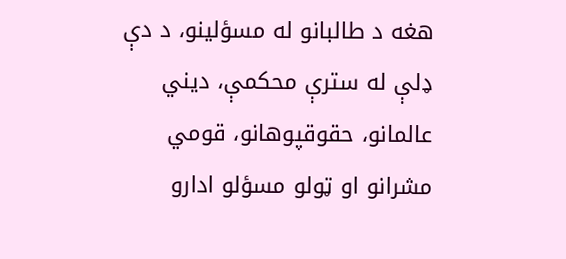هغه د طالبانو له مسؤلینو، د دې ډلې له سترې محکمې، دیني عالمانو، حقوقپوهانو، قومي مشرانو او ټولو مسؤلو ادارو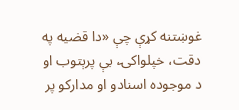غوښتنه کړې چې «دا قضیه په دقت، خپلواکۍ، بې پرېتوب او د موجوده اسنادو او مدارکو پر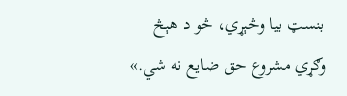بنسټ بیا وڅېړي، څو د هېڅ وګړي مشروع حق ضایع نه شي.»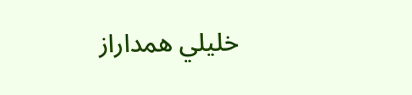خلیلي همداراز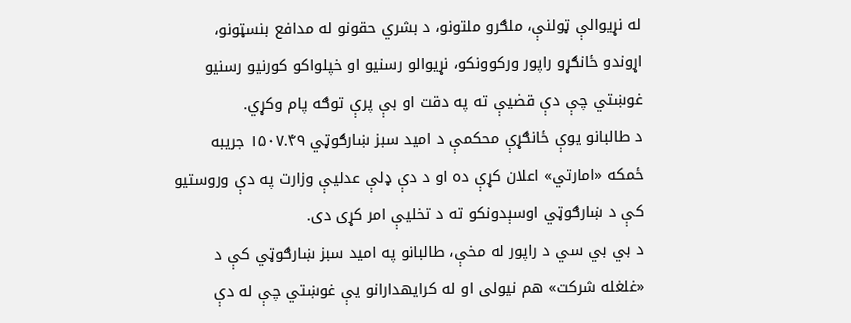له نړیوالې ټولنې، ملګرو ملتونو، د بشري حقونو له مدافع بنسټونو، اړوندو ځانګړو راپور ورکوونکو، نړیوالو رسنیو او خپلواکو کورنیو رسنیو غوښتي چې دې قضیې ته په دقت او بې پرې توګه پام وکړي.
د طالبانو یوې ځانګړې محکمې د امید سبز ښارګوټي ۱۵۰۷.۴۹ جریبه ځمکه «امارتي» اعلان کړې ده او د دې ډلې عدلیې وزارت په دې وروستیو کې د ښارګوټي اوسېدونکو ته د تخلیې امر کړی دی.
د بي بي سي د راپور له مخې، طالبانو په امید سبز ښارګوټي کې د «غلغله شرکت» هم نیولی او له کرایهدارانو یې غوښتي چې له دې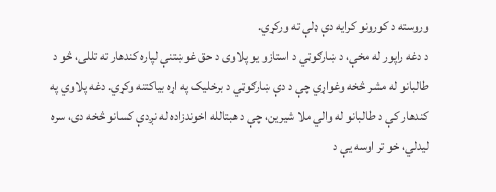وروسته د کورونو کرایه دې ډلې ته ورکړي.
د دغه راپور له مخې، د ښارګوټي د استازو یو پلاوی د حق غوښتنې لپاره کندهار ته تللی، څو د طالبانو له مشر څخه وغواړي چې د دې ښارګوټي د برخلیک په اړه بیاکتنه وکړي. دغه پلاوي په کندهار کې د طالبانو له والي ملا شیرین، چې د هبتالله اخوندزاده له نږدې کسانو څخه دی، سره لیدلي، خو تر اوسه یې د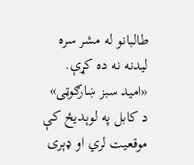طالبانو له مشر سره لیدنه نه ده کړې.
«امید سبز ښارګوټی» د کابل په لوېدیځ کې موقعیت لري او ډېری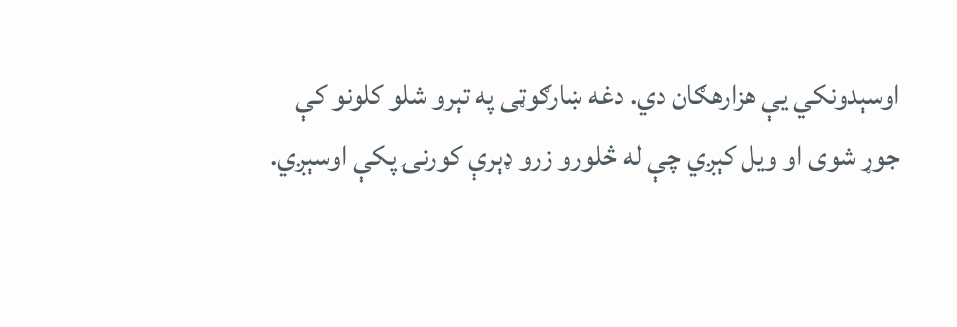اوسېدونکي یې هزارهګان دي. دغه ښارګوټی په تېرو شلو کلونو کې جوړ شوی او ویل کېږي چې له څلورو زرو ډېرې کورنۍ پکې اوسېږي.